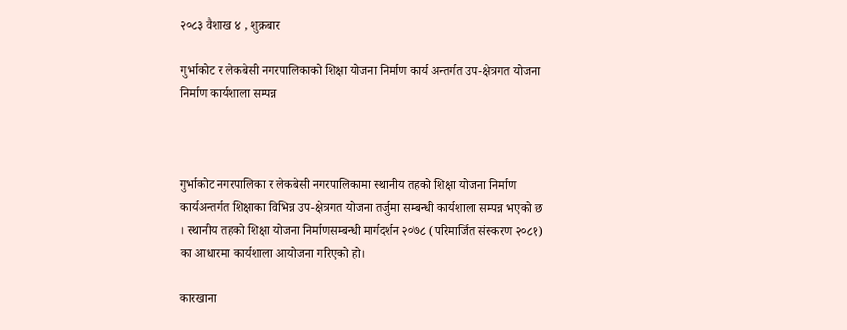२०८३ वैशाख ४ , शुक्रबार

गुर्भाकोट र लेकबेसी नगरपालिकाको शिक्षा योजना निर्माण कार्य अन्तर्गत उप-क्षेत्रगत योजना निर्माण कार्यशाला सम्पन्न



गुर्भाकोट नगरपालिका र लेकबेसी नगरपालिकामा स्थानीय तहको शिक्षा योजना निर्माण कार्यअन्तर्गत शिक्षाका विभिन्न उप-क्षेत्रगत योजना तर्जुमा सम्बन्धी कार्यशाला सम्पन्न भएको छ । स्थानीय तहको शिक्षा योजना निर्माणसम्बन्धी मार्गदर्शन २०७८ (परिमार्जित संस्करण २०८१) का आधारमा कार्यशाला आयोजना गरिएको हो।

कारखाना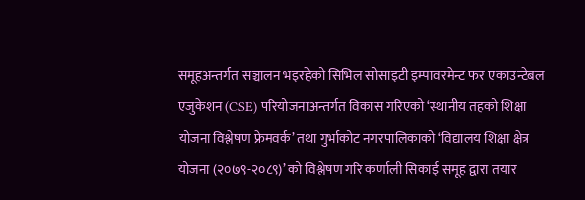समूहअन्तर्गत सञ्चालन भइरहेको सिभिल सोसाइटी इम्पावरमेन्ट फर एकाउन्टेबल एजुकेशन (CSE) परियोजनाअन्तर्गत विकास गरिएको ‘स्थानीय तहको शिक्षा योजना विश्लेषण फ्रेमवर्क’ तथा गुर्भाकोट नगरपालिकाको ‘विद्यालय शिक्षा क्षेत्र योजना (२०७९-२०८९)’ को विश्लेषण गरि कर्णाली सिकाई समूह द्वारा तयार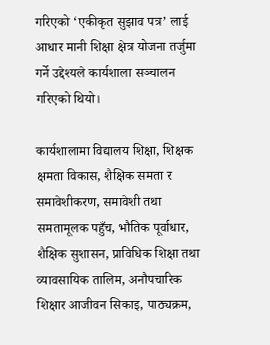गरिएको ‘एकीकृत सुझाव पत्र’ लाई आधार मानी शिक्षा क्षेत्र योजना तर्जुमा गर्ने उद्देश्यले कार्यशाला सञ्चालन गरिएको थियो।

कार्यशालामा विद्यालय शिक्षा, शिक्षक क्षमता विकास, शैक्षिक समता र समावेशीकरण, समावेशी तथा समतामूलक पहुँच, भौतिक पूर्वाधार, शैक्षिक सुशासन, प्राविधिक शिक्षा तथा व्यावसायिक तालिम, अनौपचारिक शिक्षार आजीवन सिकाइ, पाठ्यक्रम,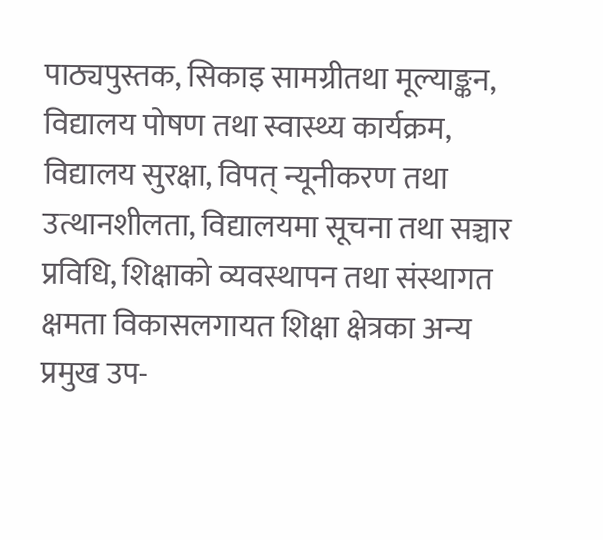पाठ्यपुस्तक, सिकाइ सामग्रीतथा मूल्याङ्कन, विद्यालय पोषण तथा स्वास्थ्य कार्यक्रम, विद्यालय सुरक्षा, विपत् न्यूनीकरण तथा उत्थानशीलता, विद्यालयमा सूचना तथा सञ्चार प्रविधि, शिक्षाको व्यवस्थापन तथा संस्थागत क्षमता विकासलगायत शिक्षा क्षेत्रका अन्य प्रमुख उप-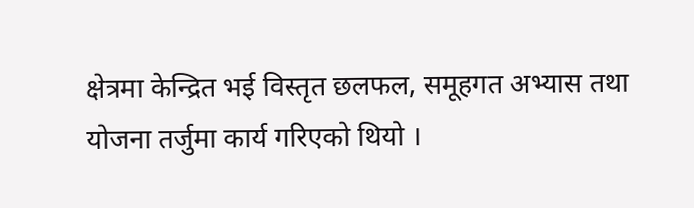क्षेत्रमा केन्द्रित भई विस्तृत छलफल, समूहगत अभ्यास तथा योजना तर्जुमा कार्य गरिएको थियो ।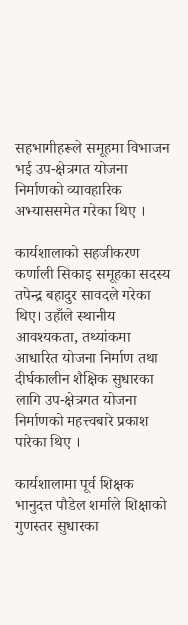सहभागीहरूले समूहमा विभाजन भई उप-क्षेत्रगत योजना निर्माणको व्यावहारिक अभ्याससमेत गरेका थिए ।

कार्यशालाको सहजीकरण कर्णाली सिकाइ समूहका सदस्य तपेन्द्र बहादुर सावदले गरेका थिए। उहाँले स्थानीय आवश्यकता, तथ्यांकमा आधारित योजना निर्माण तथा दीर्घकालीन शैक्षिक सुधारका लागि उप-क्षेत्रगत योजना निर्माणको महत्त्वबारे प्रकाश पारेका थिए ।

कार्यशालामा पूर्व शिक्षक भानुदत्त पौडेल शर्माले शिक्षाको गुणस्तर सुधारका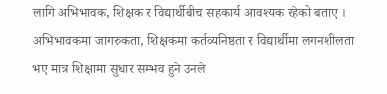लागि अभिभावक, शिक्षक र विद्यार्थीबीच सहकार्य आवश्यक रहेको बताए । अभिभावकमा जागरुकता, शिक्षकमा कर्तव्यनिष्ठता र विद्यार्थीमा लगनशीलता भए मात्र शिक्षामा सुधार सम्भव हुने उनले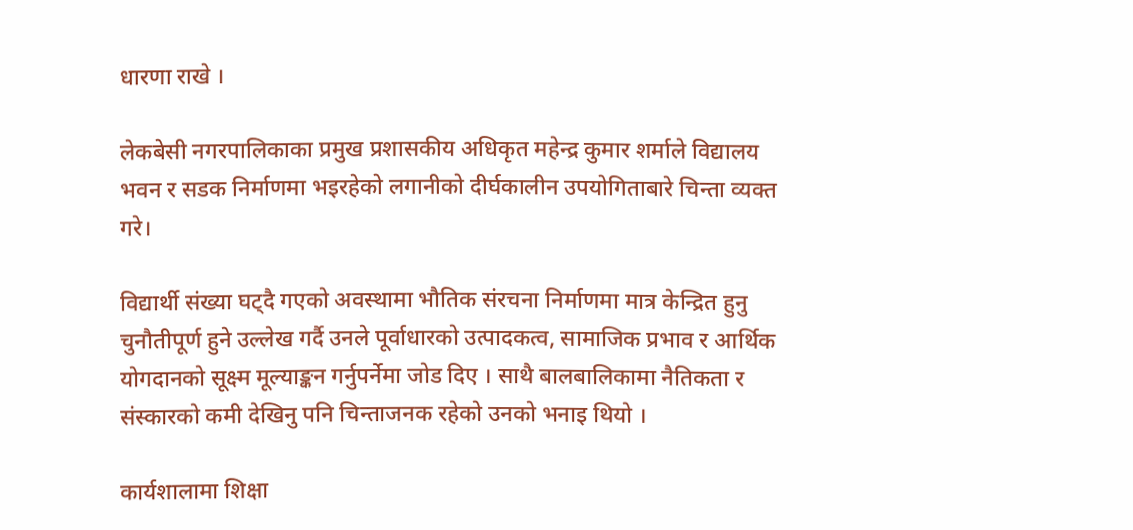धारणा राखे ।

लेकबेसी नगरपालिकाका प्रमुख प्रशासकीय अधिकृत महेन्द्र कुमार शर्माले विद्यालय भवन र सडक निर्माणमा भइरहेको लगानीको दीर्घकालीन उपयोगिताबारे चिन्ता व्यक्त गरे।

विद्यार्थी संख्या घट्दै गएको अवस्थामा भौतिक संरचना निर्माणमा मात्र केन्द्रित हुनु चुनौतीपूर्ण हुने उल्लेख गर्दै उनले पूर्वाधारको उत्पादकत्व, सामाजिक प्रभाव र आर्थिक योगदानको सूक्ष्म मूल्याङ्कन गर्नुपर्नेमा जोड दिए । साथै बालबालिकामा नैतिकता र संस्कारको कमी देखिनु पनि चिन्ताजनक रहेको उनको भनाइ थियो ।

कार्यशालामा शिक्षा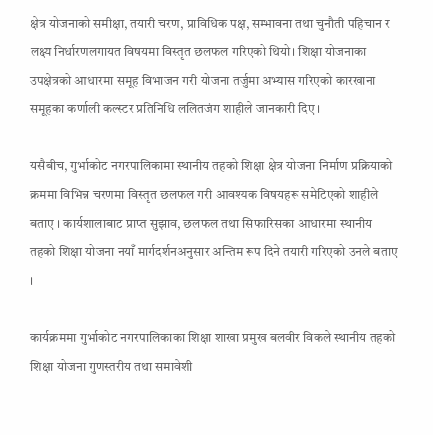क्षेत्र योजनाको समीक्षा, तयारी चरण, प्राविधिक पक्ष, सम्भावना तथा चुनौती पहिचान र लक्ष्य निर्धारणलगायत विषयमा विस्तृत छलफल गरिएको थियो। शिक्षा योजनाका उपक्षेत्रको आधारमा समूह विभाजन गरी योजना तर्जुमा अभ्यास गरिएको कारखाना समूहका कर्णाली कल्स्टर प्रतिनिधि ललितजंग शाहीले जानकारी दिए ।

यसैबीच, गुर्भाकोट नगरपालिकामा स्थानीय तहको शिक्षा क्षेत्र योजना निर्माण प्रक्रियाको क्रममा विभिन्न चरणमा विस्तृत छलफल गरी आवश्यक विषयहरू समेटिएको शाहीले बताए । कार्यशालाबाट प्राप्त सुझाव, छलफल तथा सिफारिसका आधारमा स्थानीय तहको शिक्षा योजना नयाँ मार्गदर्शनअनुसार अन्तिम रूप दिने तयारी गरिएको उनले बताए ।

कार्यक्रममा गुर्भाकोट नगरपालिकाका शिक्षा शाखा प्रमुख बलवीर विकले स्थानीय तहको शिक्षा योजना गुणस्तरीय तथा समावेशी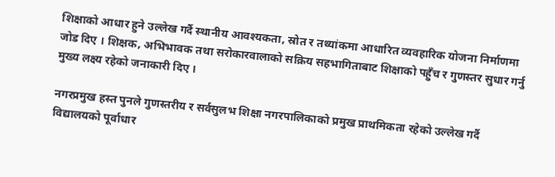शिक्षाको आधार हुने उल्लेख गर्दै स्थानीय आवश्यकता, स्रोत र तथ्यांकमा आधारित व्यवहारिक योजना निर्माणमा जोड दिए । शिक्षक, अभिभावक तथा सरोकारवालाको सक्रिय सहभागिताबाट शिक्षाको पहुँच र गुणस्तर सुधार गर्नु मुख्य लक्ष्य रहेको जनाकारी दिए ।

नगरप्रमुख हस्त पुनले गुणस्तरीय र सर्वसुलभ शिक्षा नगरपालिकाको प्रमुख प्राथमिकता रहेको उल्लेख गर्दै विद्यालयको पूर्वाधार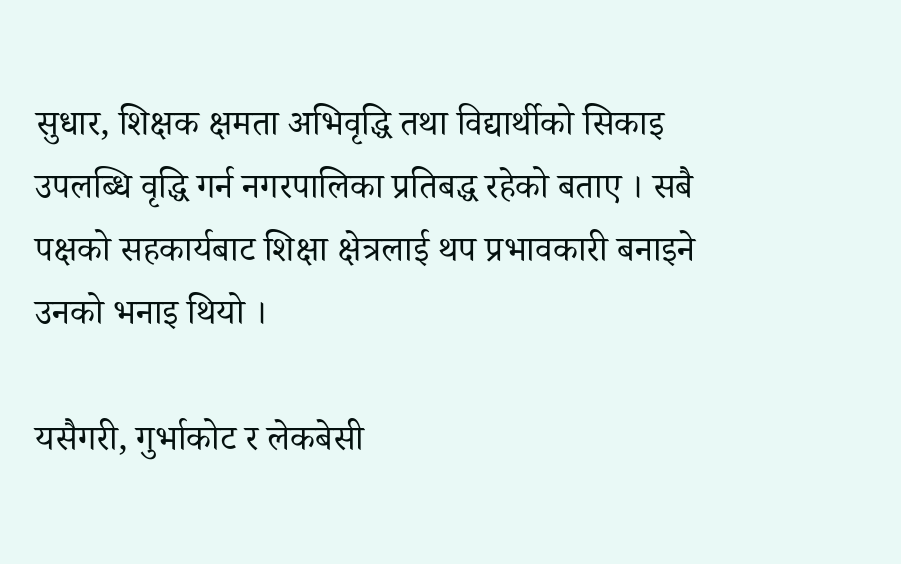सुधार, शिक्षक क्षमता अभिवृद्धि तथा विद्यार्थीको सिकाइ उपलब्धि वृद्धि गर्न नगरपालिका प्रतिबद्ध रहेको बताए । सबै पक्षको सहकार्यबाट शिक्षा क्षेत्रलाई थप प्रभावकारी बनाइने उनको भनाइ थियो ।

यसैगरी, गुर्भाकोट र लेकबेसी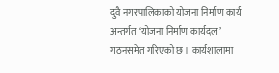दुवै नगरपालिकाको योजना निर्माण कार्य अन्तर्गत ‘योजना निर्माण कार्यदल’ गठनसमेत गरिएको छ । कार्यशालामा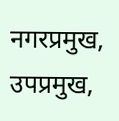नगरप्रमुख, उपप्रमुख,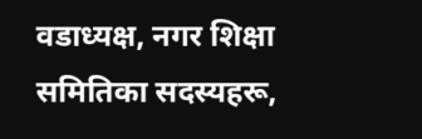वडाध्यक्ष, नगर शिक्षा समितिका सदस्यहरू,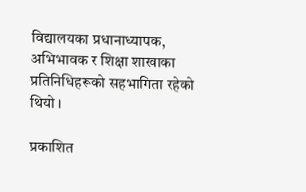विद्यालयका प्रधानाध्यापक, अभिभावक र शिक्षा शाखाका प्रतिनिधिहरूको सहभागिता रहेको थियो ।

प्रकाशित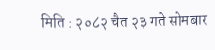मिति : २०८२ चैत २३ गते सोमबार